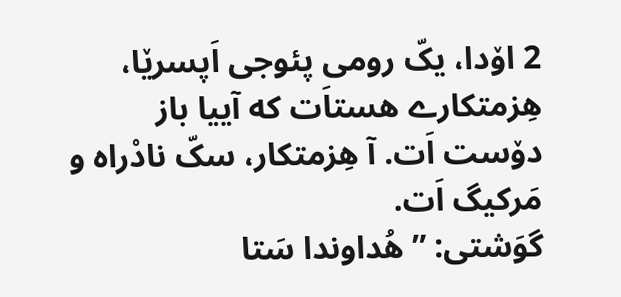2 اۆدا، یکّ رومی پئوجی اَپسرێا، هِزمتکارے هستاَت که آییا باز دۆست اَت. آ هِزمتکار، سکّ نادْراه و مَرکیگ اَت.
گوَشتی: ”هُداوندا سَتا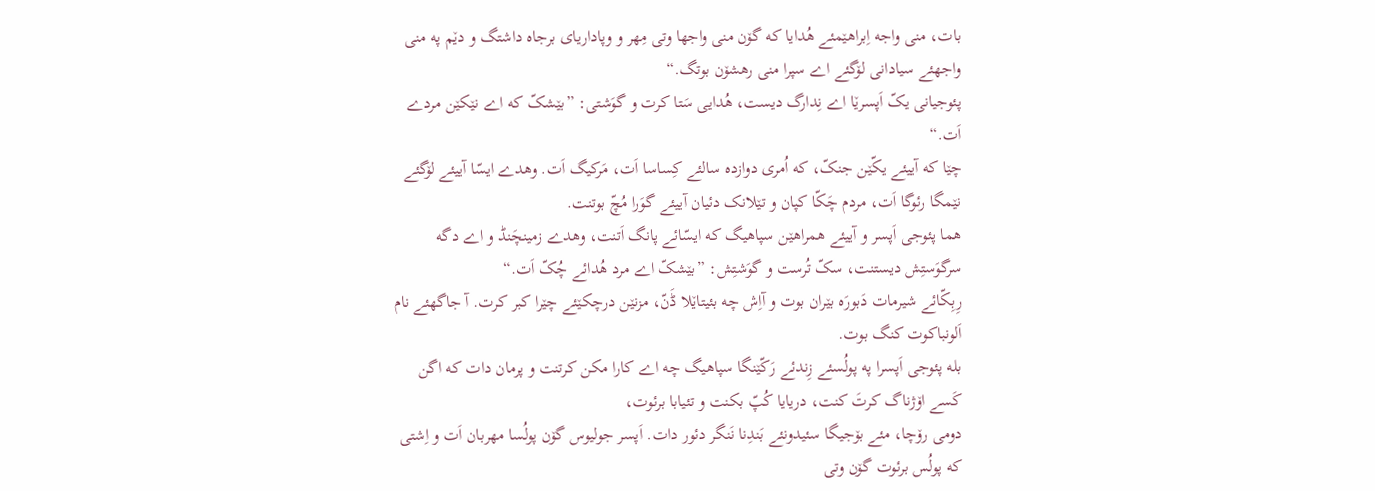بات، منی واجه اِبراهێمئے هُدایا که گۆن منی واجها وتی مِهر و وپاداریای برجاه داشتگ و دێم په منی واجهئے سیادانی لۆگئے اے سپرا منی رهشۆن بوتگ.“
پئوجیانی یکّ اَپسرێا اے نِدارگ دیست، هُدایی سَتا کرت و گوَشتی: ”بێشکّ که اے نێکێن مردے اَت.“
چێا که آییئے یکّێن جنکّ، که اُمری دوازده سالئے کِساسا اَت، مَرکیگ اَت. وهدے ایسّا آییئے لۆگئے نێمگا رئوگا اَت، مردم چَکّا کپان و تێلانک دئیان آییئے گوَرا مُچّ بوتنت.
هما پئوجی اَپسر و آییئے همراهێن سپاهیگ که ایسّائے پانگ اَتنت، وهدے زمینچَنڈ و اے دگه سرگوَستِش دیستنت، سکّ تُرست و گوَشتِش: ”بێشکّ اے مرد هُدائے چُکّ اَت.“
رِبِکّائے شیرمات دَبورَه بێران بوت و آاِش چه بئیتاێلا ڈَنّ، مزنێن درچکێئے چێرا کبر کرت. آ جاگهئے نام اَلونباکوت کنگ بوت.
بله پئوجی اَپسرا په پولُسئے زِندئے رَکّێنگا سپاهیگ چه اے کارا مکن کرتنت و پرمان دات که اگن کَسے اۆژناگ کرتَ کنت، دریایا کُپّ بکنت و تئیابا برئوت،
دومی رۆچا، مئے بۆجیگا سئیدونئے بَندِنا نَنگر دئور دات. اَپسر جولیوس گۆن پولُسا مهربان اَت و اِشتی که پولُس برئوت گۆن وتی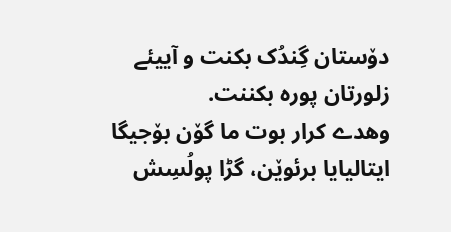دۆستان گِندُک بکنت و آییئے زلورتان پوره بکننت.
وهدے کرار بوت ما گۆن بۆجیگا ایتالیایا برئوێن، گڑا پولُسِش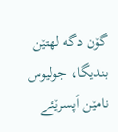گۆن دگه لهتێن بندیگا، جولیوس نامێن اَپسرێئے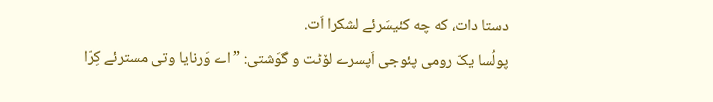دستا دات، که چه کئیسَرئے لشکرا اَت.
پولُسا یکّ رومی پئوجی اَپسرے لۆٹت و گوَشتی: ”اے وَرنایا وتی مسترئے کِرّا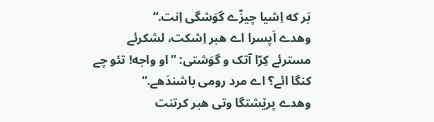بَر که اِشیا چیزّے گوَشگی اِنت.“
وهدے اَپسرا اے هبر اِشکت، لشکرئے مسترئے کِرّا آتک و گوَشتی: ”او واجه! تئو چے کنگا ائے؟ اے مرد رومی باشندَهے.“
وهدے پرێشتگا وتی هبر کرتنت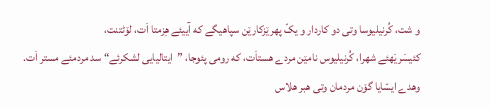و شت، کُرنیلیوسا وتی دو کاردار و یکّ پهرێزکارێن سپاهیگے که آییئے هِزمتا اَت، لۆٹتنت،
کئیسَریَهئے شهرا، کُرنیلیوس نامێن مردے هستاَت، که رومی پئوجا، ”ایتالیایی لشکرئے“ سد مردمئے مستر اَت.
وهدے ایسّایا گۆن مردمان وتی هبر هلاس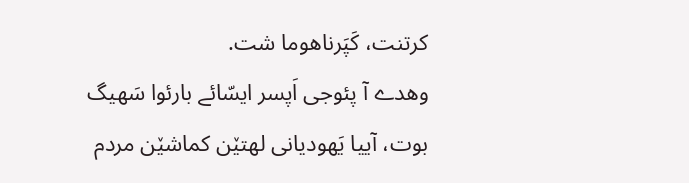کرتنت، کَپَرناهوما شت.
وهدے آ پئوجی اَپسر ایسّائے بارئوا سَهیگ بوت، آییا یَهودیانی لهتێن کماشێن مردم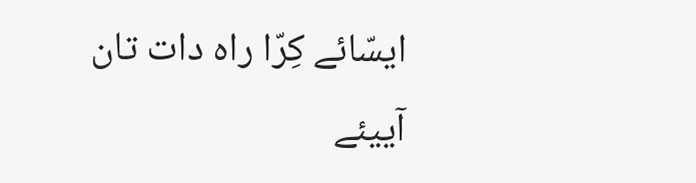ایسّائے کِرّا راه دات تان آییئے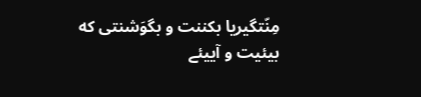مِنّتگیریا بکننت و بگوَشنتی که بیئیت و آییئے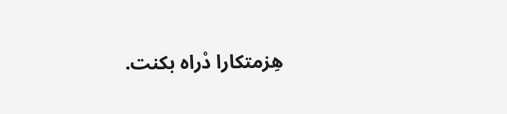هِزمتکارا دْراه بکنت.